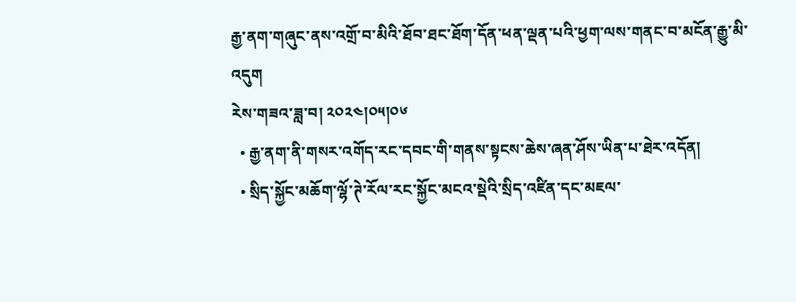རྒྱ་ནག་གཞུང་ནས་འགྲོ་བ་མིའི་ཐོབ་ཐང་ཐོག་དོན་ཕན་ལྡན་པའི་ཕྱག་ལས་གནང་བ་མངོན་རྒྱུ་མི་འདུག
རེས་གཟའ་ཟླ་བ། ༢༠༢༤།༠༥།༠༦
  • རྒྱ་ནག་ནི་གསར་འགོད་རང་དབང་གི་གནས་སྟངས་ཆེས་ཞན་ཤོས་ཡིན་པ་ཐེར་འདོན།
  • སྲིད་སྐྱོང་མཆོག་ལྷོ་ཊེ་རོལ་རང་སྐྱོང་མངའ་སྡེའི་སྲིད་འཛིན་དང་མཇལ་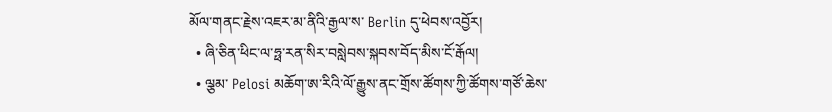མོལ་གནང་རྗེས་འཇར་མ་ནིའི་རྒྱལ་ས་ Berlin དུ་ཕེབས་འབྱོར།
  • ཞི་ཅིན་ཕིང་ལ་ཧྥ་རན་སིར་བསླེབས་སྐབས་བོད་མིས་ངོ་རྒོལ།
  • ལྕམ་ Pelosi མཆོག་ཨ་རིའི་ལོ་རྒྱུས་ནང་གྲོས་ཚོགས་ཀྱི་ཚོགས་གཙོ་ཆེས་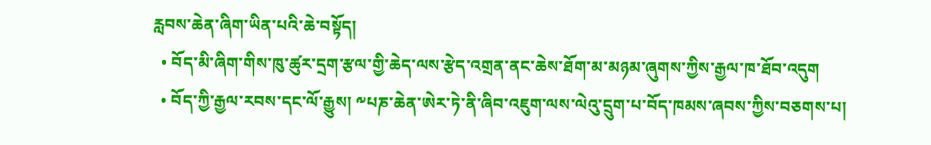རླབས་ཆེན་ཞིག་ཡིན་པའི་ཆེ་བསྟོད།
  • བོད་མི་ཞིག་གིས་ཁུ་ཚུར་དྲག་རྩལ་གྱི་ཆེད་ལས་རྩེད་འགྲན་ནང་ཆེས་ཐོག་མ་མཉམ་ཞུགས་ཀྱིས་རྒྱལ་ཁ་ཐོབ་འདུག
  • བོད་ཀྱི་རྒྱལ་རབས་དང་ལོ་རྒྱུས། ༸པཎ་ཆེན་ཨེར་ཏེ་ནི་ཞིབ་འཇུག་ལས་ལེའུ་དྲུག་པ་བོད་ཁམས་ཞབས་ཀྱིས་བཅགས་པ།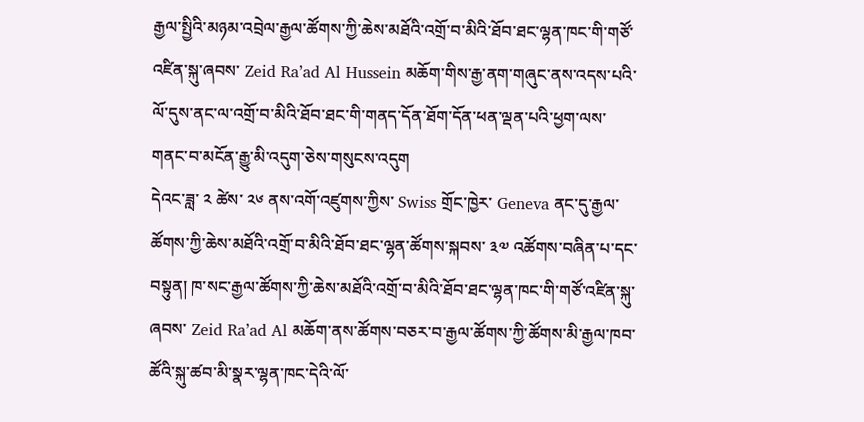རྒྱལ་སྤྱིའི་མཉམ་འབྲེལ་རྒྱལ་ཚོགས་ཀྱི་ཆེས་མཐོའི་འགྲོ་བ་མིའི་ཐོབ་ཐང་ལྷན་ཁང་གི་གཙོ་འཛིན་སྐུ་ཞབས་ Zeid Ra’ad Al Hussein མཆོག་གིས་རྒྱ་ནག་གཞུང་ནས་འདས་པའི་ལོ་དུས་ནང་ལ་འགྲོ་བ་མིའི་ཐོབ་ཐང་གི་གནད་དོན་ཐོག་དོན་ཕན་ལྡན་པའི་ཕྱག་ལས་གནང་བ་མངོན་རྒྱུ་མི་འདུག་ཅེས་གསུངས་འདུག
དེའང་ཟླ་ ༢ ཚེས་ ༢༦ ནས་འགོ་འཛུགས་ཀྱིས་ Swiss གྲོང་ཁྱེར་ Geneva ནང་དུ་རྒྱལ་ཚོགས་ཀྱི་ཆེས་མཐོའི་འགྲོ་བ་མིའི་ཐོབ་ཐང་ལྷན་ཚོགས་སྐབས་ ༣༧ འཚོགས་བཞིན་པ་དང་བསྟུན། ཁ་སང་རྒྱལ་ཚོགས་ཀྱི་ཆེས་མཐོའི་འགྲོ་བ་མིའི་ཐོབ་ཐང་ལྷན་ཁང་གི་གཙོ་འཛིན་སྐུ་ཞབས་ Zeid Ra’ad Al མཆོག་ནས་ཚོགས་བཅར་བ་རྒྱལ་ཚོགས་ཀྱི་ཚོགས་མི་རྒྱལ་ཁབ་ཚོའི་སྐུ་ཚབ་མི་སྣར་ལྷན་ཁང་དེའི་ལོ་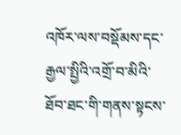འཁོར་ལས་བསྡོམས་དང་རྒྱལ་སྤྱིའི་འགྲོ་བ་མིའི་ཐོབ་ཐང་གི་གནས་སྟངས་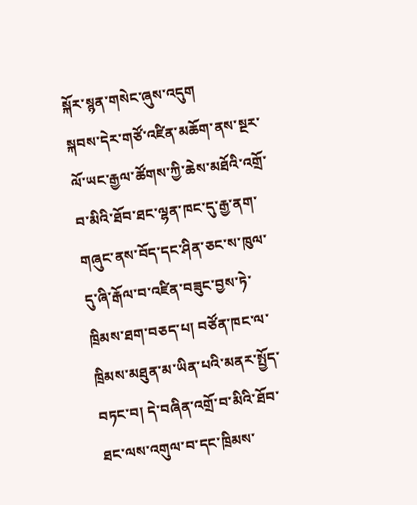སྐོར་སྙན་གསེང་ཞུས་འདུག
སྐབས་དེར་གཙོ་འཛིན་མཆོག་ནས་སྔར་ལོ་ཡང་རྒྱལ་ཚོགས་ཀྱི་ཆེས་མཐོའི་འགྲོ་བ་མིའི་ཐོབ་ཐང་ལྷན་ཁང་དུ་རྒྱ་ནག་གཞུང་ནས་བོད་དང་ཤིན་ཅང་ས་ཁུལ་དུ་ཞི་རྒོལ་བ་འཛིན་བཟུང་བྱས་ཏེ་ཁྲིམས་ཐག་བཅད་པ། བཙོན་ཁང་ལ་ཁྲིམས་མཐུན་མ་ཡིན་པའི་མནར་སྤྱོད་བཏང་བ། དེ་བཞིན་འགྲོ་བ་མིའི་ཐོབ་ཐང་ལས་འགུལ་བ་དང་ཁྲིམས་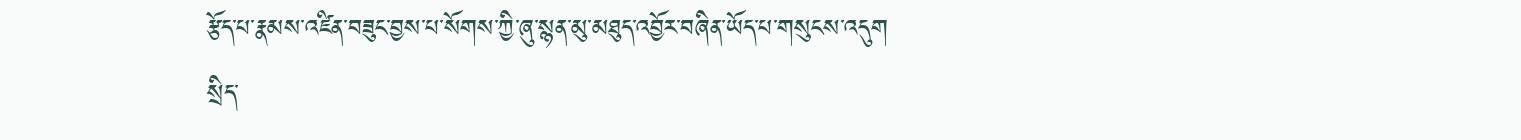རྩོད་པ་རྣམས་འཛིན་བཟུང་བྱས་པ་སོགས་ཀྱི་ཞུ་སྙན་མུ་མཐུད་འབྱོར་བཞིན་ཡོད་པ་གསུངས་འདུག
སྲིད་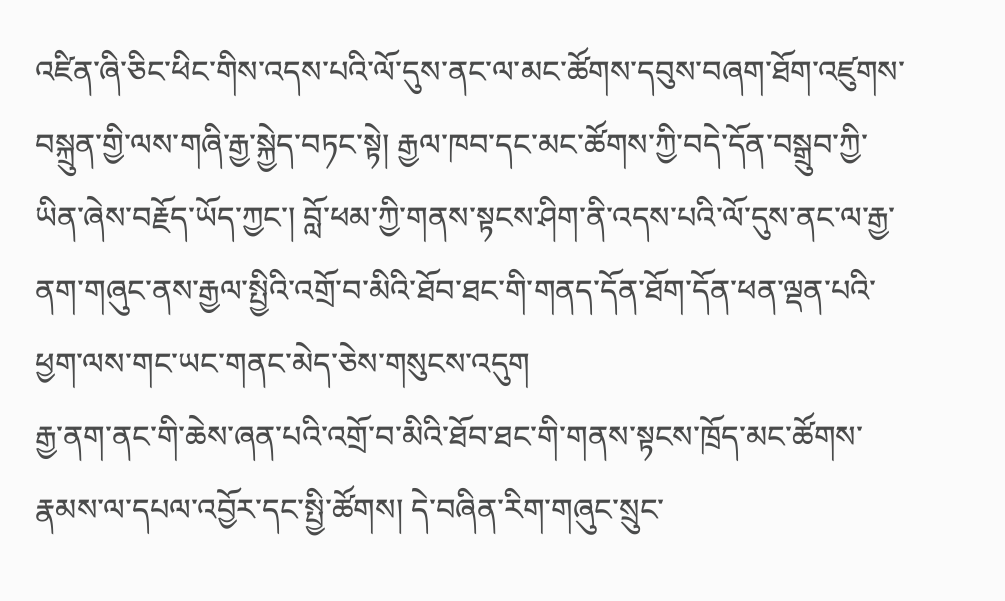འཛིན་ཞི་ཅིང་ཕིང་གིས་འདས་པའི་ལོ་དུས་ནང་ལ་མང་ཚོགས་དབུས་བཞག་ཐོག་འཛུགས་བསྐྲུན་གྱི་ལས་གཞི་རྒྱ་སྐྱེད་བཏང་སྟེ། རྒྱལ་ཁབ་དང་མང་ཚོགས་ཀྱི་བདེ་དོན་བསྒྲུབ་ཀྱི་ཡིན་ཞེས་བརྗོད་ཡོད་ཀྱང་། བློ་ཕམ་ཀྱི་གནས་སྟངས་ཤིག་ནི་འདས་པའི་ལོ་དུས་ནང་ལ་རྒྱ་ནག་གཞུང་ནས་རྒྱལ་སྤྱིའི་འགྲོ་བ་མིའི་ཐོབ་ཐང་གི་གནད་དོན་ཐོག་དོན་ཕན་ལྡན་པའི་ཕྱག་ལས་གང་ཡང་གནང་མེད་ཅེས་གསུངས་འདུག
རྒྱ་ནག་ནང་གི་ཆེས་ཞན་པའི་འགྲོ་བ་མིའི་ཐོབ་ཐང་གི་གནས་སྟངས་ཁྲོད་མང་ཚོགས་རྣམས་ལ་དཔལ་འབྱོར་དང་སྤྱི་ཚོགས། དེ་བཞིན་རིག་གཞུང་སྲུང་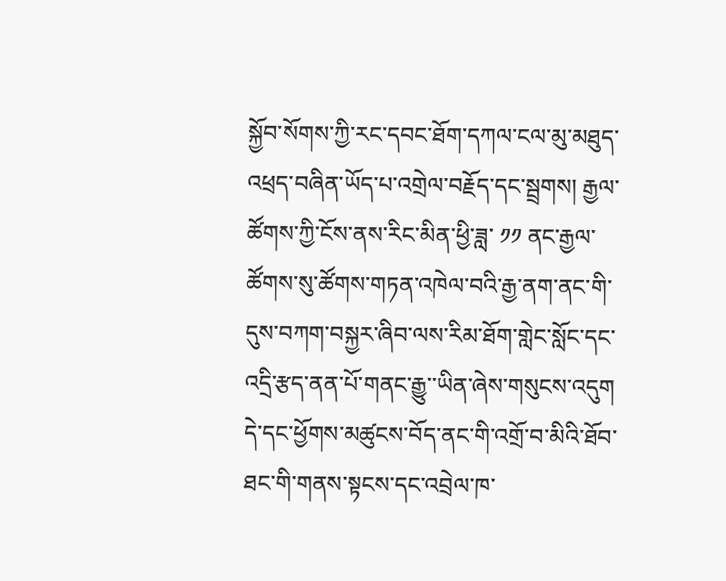སྐྱོབ་སོགས་ཀྱི་རང་དབང་ཐོག་དཀལ་ངལ་མུ་མཐུད་འཕྲད་བཞིན་ཡོད་པ་འགྲེལ་བརྗོད་དང་སྦྲགས། རྒྱལ་ཚོགས་ཀྱི་ངོས་ནས་རིང་མིན་ཕྱི་ཟླ་ ༡༡ ནང་རྒྱལ་ཚོགས་སུ་ཚོགས་གཏན་འཁེལ་བའི་རྒྱ་ནག་ནང་གི་དུས་བཀག་བསྐྱར་ཞིབ་ལས་རིམ་ཐོག་གླེང་སློང་དང་འདྲི་རྩད་ནན་པོ་གནང་རྒྱུ་་ཡིན་ཞེས་གསུངས་འདུག
དེ་དང་ཕྱོགས་མཚུངས་བོད་ནང་གི་འགྲོ་བ་མིའི་ཐོབ་ཐང་གི་གནས་སྟངས་དང་འབྲེལ་ཁ་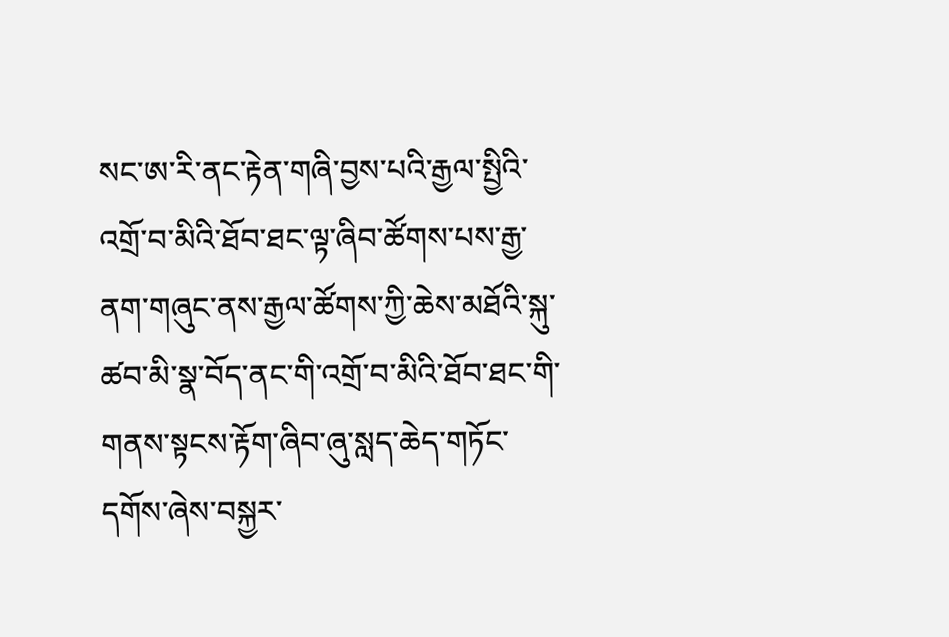སང་ཨ་རི་ནང་རྟེན་གཞི་བྱས་པའི་རྒྱལ་སྤྱིའི་འགྲོ་བ་མིའི་ཐོབ་ཐང་ལྟ་ཞིབ་ཚོགས་པས་རྒྱ་ནག་གཞུང་ནས་རྒྱལ་ཚོགས་ཀྱི་ཆེས་མཐོའི་སྐུ་ཚབ་མི་སྣ་བོད་ནང་གི་འགྲོ་བ་མིའི་ཐོབ་ཐང་གི་གནས་སྟངས་རྟོག་ཞིབ་ཞུ་སླད་ཆེད་གཏོང་དགོས་ཞེས་བསྐྱར་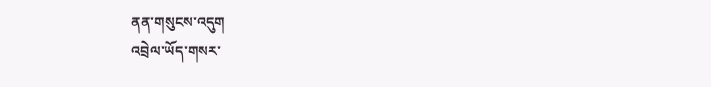ནན་གསུངས་འདུག
འབྲེལ་ཡོད་གསར་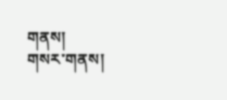གནས།
གསར་གནས།